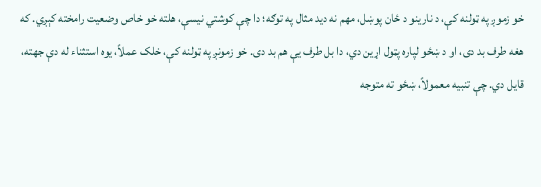خو زموږ په ټولنه کې، د نارینو د ځان پوښل، مهم نه ديد مثال په توګه؛ دا چې کوشتي نیسې، هلته خو خاص وضعیت رامخته کېږي. که هغه طرف بد دی، او د ښځو لپاره پټول اړین دي، دا بل طرف يې هم بد دی. خو زمونږ په ټولنه کې، خلک عملاً، یوه استثناء له دې جهته، قایل دي. چې تنبیه معمولاً، ښځو ته متوجه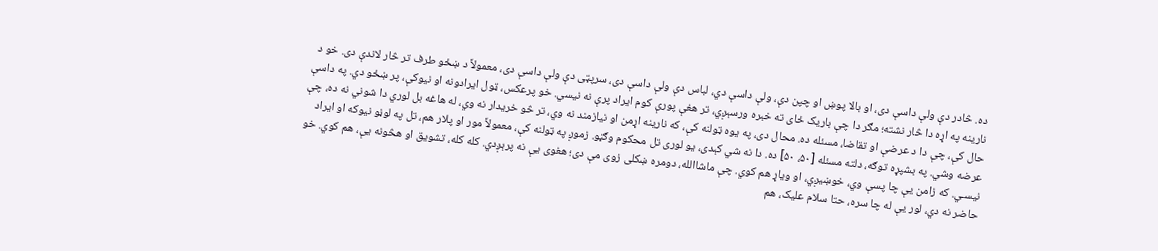ده. څادر دې ولې داسې دی، او بالا پوښ او چپن دې، ولې داسې دي، لباس دې ولې داسې دی، سرپټی دې ولې داسې دی، معمولاً د ښځو طرف تر څار لاندې دی. خو د نارینه په اړه دا څار نشته؛ مګر دا چې باریک ځای ته خبره ورسېږي، تر هغې پورې کوم ایراد پرې نه نیسي. خو پرعکس، ټول ایرادونه او نیوکې، پر ښځو دي. په داسې حال کې، چې دا د عرضې او تقاضا، مسئله ده. محال دی، په یوه ټولنه کې، که نارینه اړمن او نیازمند نه وي، تر څو خریدار نه وي، له هاغه بل لوري دا شوني نه ده، چې عرضه وشي. په بشپړه توګه، دلته مسئله [۵۰، ۵۰] ده. دا نه شي کېدی، یو لوری تل محکوم وګڼو. زموږ په ټولنه کې، معمولاً مور او پلار هم، تل په لوڼو نیوکه او ایراد نیسـي. که زامن يې چا پسې وي، خوښیږي، او ویاړ هم کوي. چې ماشاالله، دومره ښکلی زوی مې دی؛ هغوی يې نه پرېږدي. کله کله، تشویق او هڅونه يې، هم کوي. خو حاضر نه دي، لور يې له چا سره، حتا سلام علیک، هم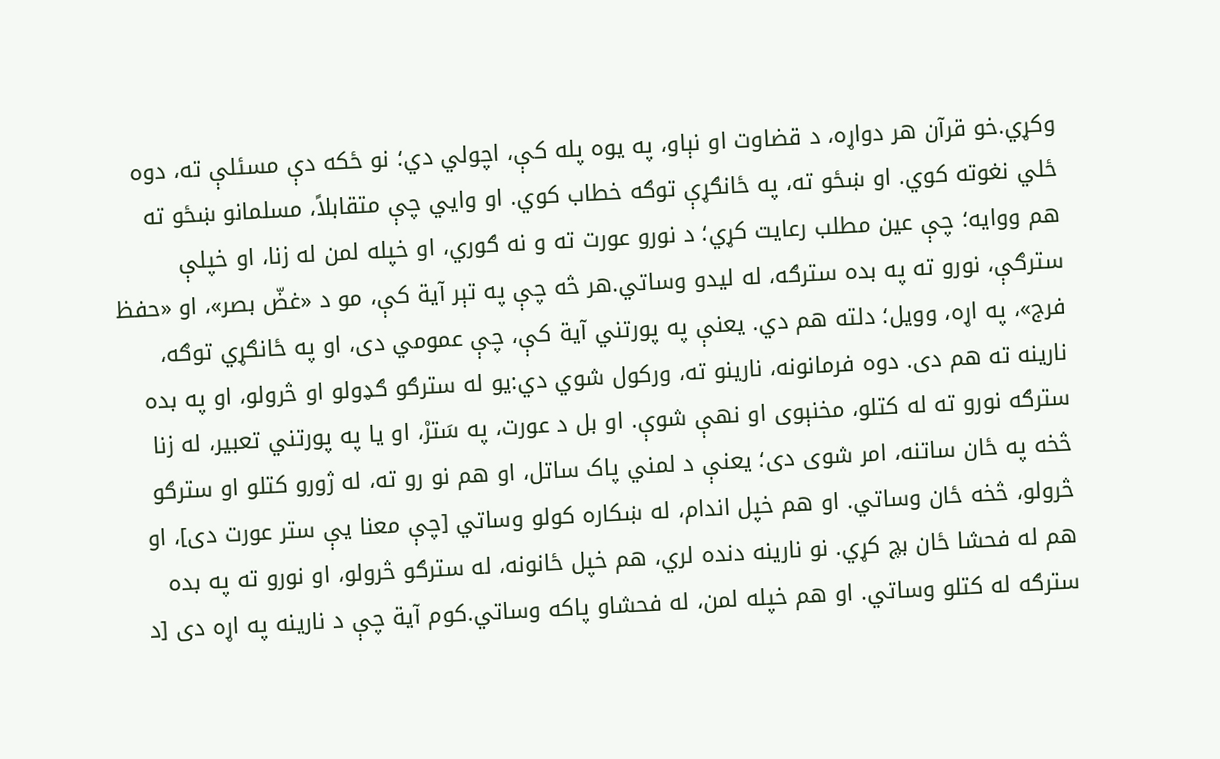وکړي.خو قرآن هر دواړه، د قضاوت او نېاو، په یوه پله کې، اچولي دي؛ نو ځکه دې مسئلې ته، دوه ځلي نغوته کوي. او ښځو ته، په ځانګړې توګه خطاب کوي. او وايي چې متقابلاً، مسلمانو ښځو ته هم ووایه؛ چې عین مطلب رعایت کړي؛ د نورو عورت ته و نه ګوري، او خپله لمن له زنا، او خپلې سترګې، نورو ته په بده سترګه، له لیدو وساتي.هر څه چې په تېر آیة کې، مو د «غضّ بصر»، او «حفظ فرج»، په اړه، وویل؛ دلته هم دي. یعنې په پورتني آیة کې، چې عمومي دی، او په ځانګړي توګه، نارینه ته هم دی. دوه فرمانونه، نارینو ته، ورکول شوي دي:یو له سترګو ګډولو او څرولو، او په بده سترګه نورو ته له کتلو، مخنېوی او نهې شوې. او بل د عورت، په سَترْ، او یا په پورتني تعبیر، له زنا څخه په ځان ساتنه، امر شوی دی؛ یعنې د لمني پاک ساتل، او هم نو رو ته، له ژورو کتلو او سترګو څرولو، څخه ځان وساتي. او هم خپل اندام، له ښکاره کولو وساتي [چې معنا يې ستر عورت دی]، او هم له فحشا ځان بچ کړي. نو نارینه دنده لري، هم خپل ځانونه، له سترګو څرولو، او نورو ته په بده سترګه له کتلو وساتي. او هم خپله لمن، له فحشاو پاکه وساتي.کوم آیة چې د نارینه په اړه دی [د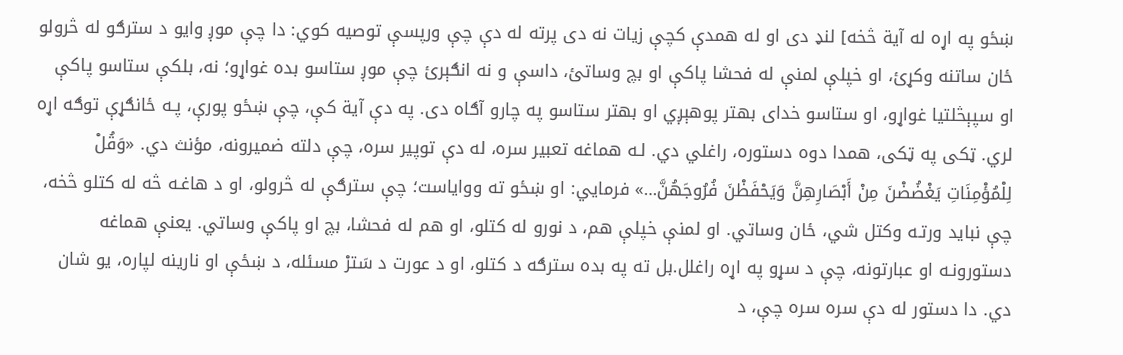ښځو په اړه له آیة څخه] لنډ دی او له همدې کچې زیات نه دی پرته له دې چې ورپسې توصیه کوي: دا چې موږ وایو د سترګو له څرولو ځان ساتنه وکړئ، او خپلې لمنې له فحشا پاکې او بچ وساتئ، داسې و نه انګېرئ چې موږ ستاسو بده غواړو؛ نه، بلکې ستاسو پاکې او سپېڅلتیا غواړو، او ستاسو خدای بهتر پوهېږي او بهتر ستاسو په چارو آګاه دی. په دې آية کې، چې ښځو پورې، پـه ځانګړې توګه اړه لري. ټکی په ټکی، همدا دوه دستوره، راغلي دي. لـه هماغه تعبیر سره، له دې توپیر سره، چې دلته ضمیرونه، مؤنث دي. «وَقُلْ لِلْمُؤْمِنَاتِ يَغْضُضْنَ مِنْ أَبْصَارِهِنَّ وَيَحْفَظْنَ فُرُوجَهُنَّ…» فرمايي: او ښځو ته ووایاست؛ چې سترګې له څرولو، او د هاغـه څه له کتلو څخه، چې نباید ورتـه وکتل شي، ځان وساتي. او لمنې خپلې هم، د نورو له کتلو، او هم له فحشا، بچ او پاکې وساتي. یعنې هماغه دستورونـه او عبارتونه، چې د سړو په اړه راغلل.بل ته په بده سترګه د کتلو، او د عورت د سَترْ مسئله، د ښځې او نارینه لپاره، یو شان دي. دا دستور له دې سره سره چې، د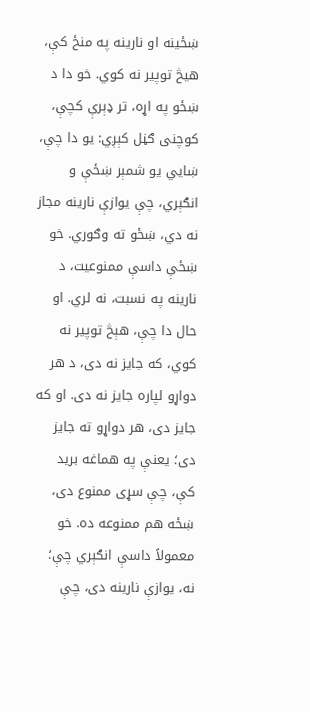ښځینه او نارینه په منځ کې، هيڅ توپیر نه کوي. خو دا د ښځو په اړه، تر ډېرې کچې، کوچنی ګڼل کېږي: یو دا چې، ښايي یو شمېر ښځې و انګېري، چې یوازې نارینه مجاز نه دي، ښځو ته وګوري. خو ښځې داسې ممنوعیت، د نارینه په نسبت، نه لري. او حال دا چې، هېڅ توپیر نه کوي، که جایز نه دی، د هر دواړو لپاره جایز نه دی. او که جایز دی، هر دواړو ته جایز دی؛ یعنې په هماغه برید کې، چې سړی ممنوع دی، ښځه هم ممنوعه ده. خو معمولاً داسې انګېري چې؛ نه، یوازې نارینه دی، چې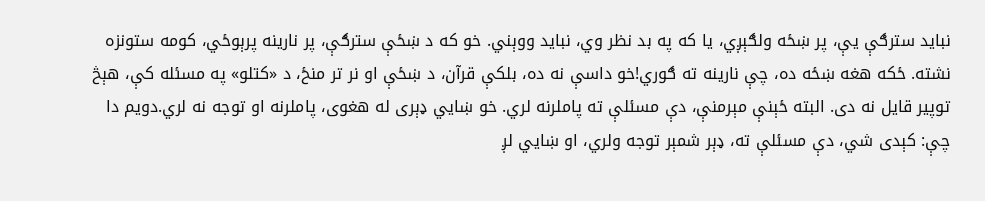نباید سترګې يې، پر ښځه ولګېږي، یا که په بد نظر وي، نباید ووېني. خو که د ښځې سترګې، پر نارینه پرېوځي، کومه ستونزه نشته. ځکه هغه ښځه ده، چې نارینه ته ګوري!خو داسې نه ده، بلکې قرآن، د ښځې او نر تر منځ، د «کتلو» په مسئله کې، هېڅ توپیر قایل نه دی. البته ځېنې مېرمنې، دې مسئلې ته پاملرنه لري. خو ښايي ډېری له هغوی، پاملرنه او توجه نه لري.دویم دا چې: کېدی شي، دې مسئلې ته، ډېر شمېر توجه ولري، او ښايي لږ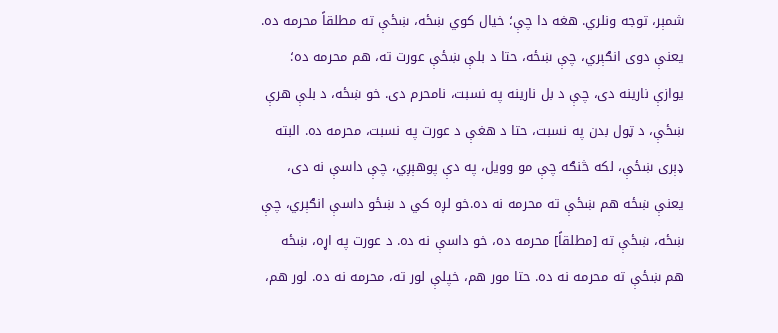شمېر، توجه ونلري. هغه دا چې؛ خیال کوي ښځه، ښځې ته مطلقاً محرمه ده. یعنې دوی انګېري، چې ښځه، حتا د بلې ښځې عورت ته، هم محرمه ده؛ یوازې نارینه دی، چې د بل نارینه په نسبت، نامحرم دی. خو ښځه، د بلې هرې ښځې، د ټول بدن په نسبت، حتا د هغې د عورت په نسبت، محرمه ده. البته ډېری ښځې، لکه څنګه چې مو وویل، په دې پوهېږي، چې داسې نه دی، یعنې ښځه هم ښځې ته محرمه نه ده.خو لږه کي د ښځو داسې انګېري، چې ښځه، ښځې ته [مطلقاً] محرمه ده، خو داسې نه ده. د عورت په اړه، ښځه هم ښځې ته محرمه نه ده. حتا مور هم، خپلې لور ته، محرمه نه ده. لور هم،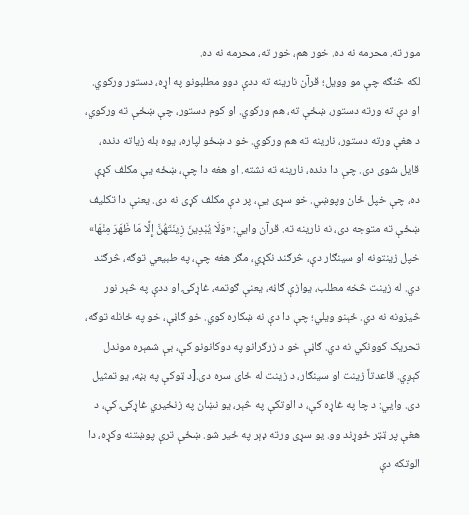مور ته. محرمه نه ده. خور هم، خور ته، محرمه نه ده.
لکه څنګه چې مو وویل؛ قرآن نارینه ته ددې دوو مطلبونو په اړه، دستور ورکوي. او دې ته ورته دستور، ښځې ته، هم ورکوي. او کوم دستور، چې ښځې ته ورکوي، د هغې ورته دستور، نارینه ته هم ورکوي. خو د ښځو لپاره، یوه بله زیاته دنده، قایل شوی دی. چې دا دنده، نارینه ته نشته. او هغه دا چې، ښځه يې مکلف کړې ده، چې خپل ځان وپوښي. خو سړی يې، پر دې مکلف کړی نه دی. یعنې دا تکلیف ښځې ته متوجه دی، نه نارینه ته. قرآن وايي: «وَلَا يُبْدِينَ زِينَتَهُنَّ إِلَّا مَا ظَهَرَ مِنْهَا» خپل زینتونه او سینګار دې، څرګند نکړي، مګر هغه چې، په طبیعي توګه، څرګند دي. له زینت څخه مطلب، یوازې ګاڼه، یعنې ګوتمه، غاړکۍ او ددې په څېر نور څیزونه نه دي. ځېنو ویلي؛ چې دا دې نه ښکاره کوي. خو ګاڼې، خو په ځانله توګه، تحریک کوونکي نه دي. ګاڼې خو د زرګرانو په دوکانونو کې، بې شمېره موندل کېږي. قاعدتاً زینت او سینګار، د زینت له ځای سره دی.[د ټوکې په بڼه، یو تمثیل دی. وايي: د چا په غاړه کې، د الوتکې په څېر، یو نښان په زنځيري غاړکۍ کې، د هغې پر ټټر ځوړند وو. یو سړی ورته ډېر په ځیر شو. ښځې ترې پوښتنه وکړه، دا الوتکه دې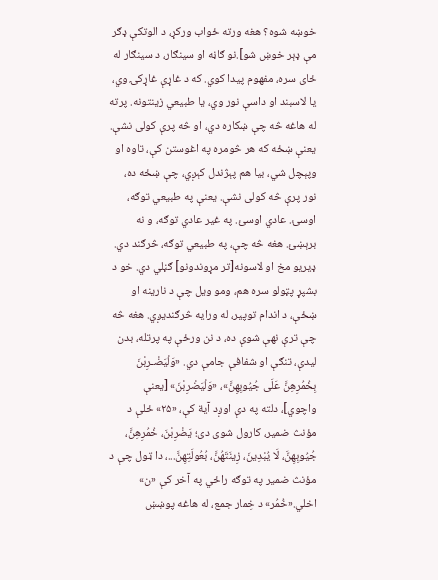خوښه شوه؟ هغه ورته ځواب ورکړ، د الوتکې ډګر مې ډېر خوښ شو].نو ګاڼه او سینګار، د سینګار له ځای سره، مفهوم پیدا کوي. که د غاړې غاړکۍ وي، یا لاسبند او داسې نور وي، یا طبیعي زینتونه. پرته له هاغه څه چې ښکاره دي، او څه پرې کولی نشې. یعنې ښځه که هر څومره په اغوستن کې، تاوه او وپېچل شي، بیا هم پېژندل کېږي، چې ښځه ده، نور پرې څه کولی نشې. یعنې په طبیعي توګه، اوسئ. عادي اوسئ. په غیر عادي توګه، و نه برېښئ. هغه څه چې، په طبیعي توګه، څرګند دي. ډیریو مخ او لاسونه[تر مړوندونو] ګڼلي دي. خو د بشپړ پټولو سره هم، ومو ویل چې د نارینه او ښځې، د اندام توپیر، له ورایه څرګنديږي. هغه څه چې ترې نهې شوې ده، د نن ورځې په پرتله، بدن لیدې، تنګې او شفافې جامې دي. «وَلْيَضْـرِبْنَ بِخُمُرِهِنَّ عَلَى جُيُوبِهِنَّ»، «وَلْيَضْرِبْنَ» [یعنې واچوي]، دلته په دې اوږد آیة کې، «۲۵» ځلې د مؤنث ضمیر، کارول شوی دی؛ يَضْرِبْنَ، خُمُرِهِنَّ، جُيُوبِهِنَّ، لَا يُبْدِينَ، زِينَتَهُنَّ، بُعُولَتِهِنَّ...، دا ټول چې د مؤنث ضمیر په توګه راځي په آخر کې «ن» اخلي.«خُمُر» د خِمار جمع، له هاغه پوښښ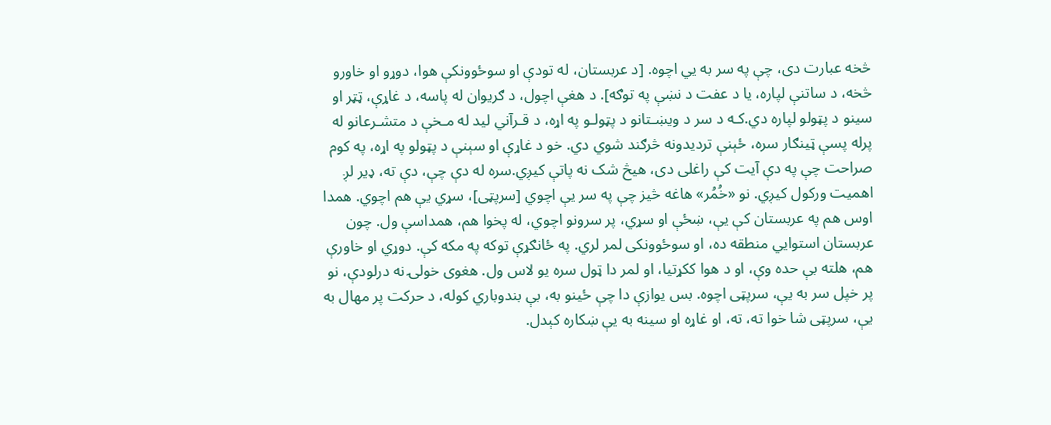څخه عبارت دی، چې په سر به يي اچوه. [د عربستان، له تودې او سوځوونکې هوا، دوړو او خاورو څخه، د ساتنې لپاره، یا د عفت د نښې په توګه]. د هغې اچول، د ګريوان له پاسه، د غاړې، ټټر او سينو د پټولو لپاره دي.کـه د سر د ويښـتانو د پټولـو په اړه، د قـرآني لید له مـخې د متشـرعانو له پرله پسې ټینګار سره، ځېنې تردیدونه څرګند شوي دي. خو د غاړې او سېنې د پټولو په اړه، په کوم صراحت چې په دې آیت کې راغلی دی، هيڅ شک نه پاتې کيږي.سره له دې چې، دې ته، ډیر لږ اهميت ورکول کيږي. نو «خُمُر» هاغه څیز چې په سر يې اچوي [سرپټی]، سړي يې هم اچوي. همدا اوس هم په عربستان کې يې، ښځې او سړي، پر سرونو اچوي، له پخوا هم، همداسې ول. چون عربستان استوايي منطقه ده، او سوځوونکی لمر لري. په ځانګړې توکه په مکه کې. دوړي او خاورې هم، هلته بې حده وې، او د هوا ککړتیا، او لمر دا ټول سره یو لاس ول. هغوی خولۍ نه درلودې، نو پر خپل سر به يې، سرپټی اچوه. بس یوازې دا چې ځینو به، بې بندوباري کوله، د حرکت پر مهال به يې، سرپټی شا خوا ته، ته، او غاړه او سینه به يې ښکاره کېدل.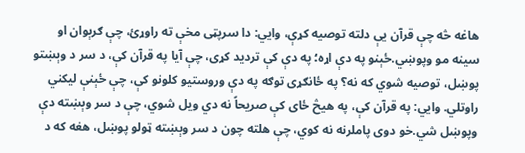هاغه څه چې قرآن يې دلته توصیه کړې، وايي: دا سرپټی مخې ته راوړئ، چې ګرېوان او سینه مو وپوښي.ځېنو په دې اړه؛ په دې کې تردید کړی، چې آیا په قرآن کې، د سر د وېښتو پوښل، توصیه شوي که نه؟ په ځانګړی توګه په دې وروستیو کلونو کې، چې ځېنې لیکني راوتلي. وايي: په قرآن کې، په هیڅ ځای کې صریحاً نه دي ویل شوي، چې د سر وېښته دې وپوښل شي.خو دوی پاملرنه نه کوي، چې هلته چون د سر وېښته ټولو پوښل، هغه که د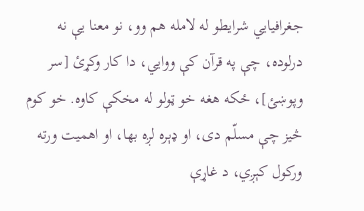جغرافیايي شرایطو له لامله هم وو، نو معنا يې نه درلوده، چې په قرآن کې ووايي، دا کار وکړئ [سر وپوښئ]، ځکه هغه خو ټولو له مخکې کاوه. خو کوم څیز چې مسلّم دی، او ډېره لږه بها، او اهمیت ورته ورکول کېږي، د غاړې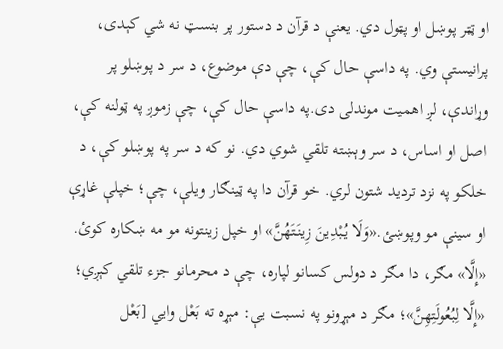او ټټر پوښل او پټول دي. یعنې د قرآن د دستور پر بنسټ نه شي کېدی، پرانیستې وي. په داسې حال کې، چې دې موضوع، د سر د پوښلو پر وړاندې، لږ اهمیت موندلی دی.په داسې حال کې، چې زموږ په ټولنه کې، اصل او اساس، د سر وېښته تلقي شوي دي. نو که د سر په پوښلو کې، د خلکو په نزد تردید شتون لري. خو قرآن دا په ټینګار ویلې، چې؛ خپلې غاړې او سینې مو وپوښئ.«وَلَا يُبْدِينَ زِينَتَهُنَّ» او خپل زینتونه مو مه ښکاره کوئ. «إِلَّا» مګر، دا مګر د دولس کسانو لپاره، چې د محرمانو جزء تلقي کېږي؛ «إِلَّا لِبُعُولَتِهِنَّ»؛ مګر د مېړونو په نسبت يې: مېړه ته بَعْل وايي [بَعْل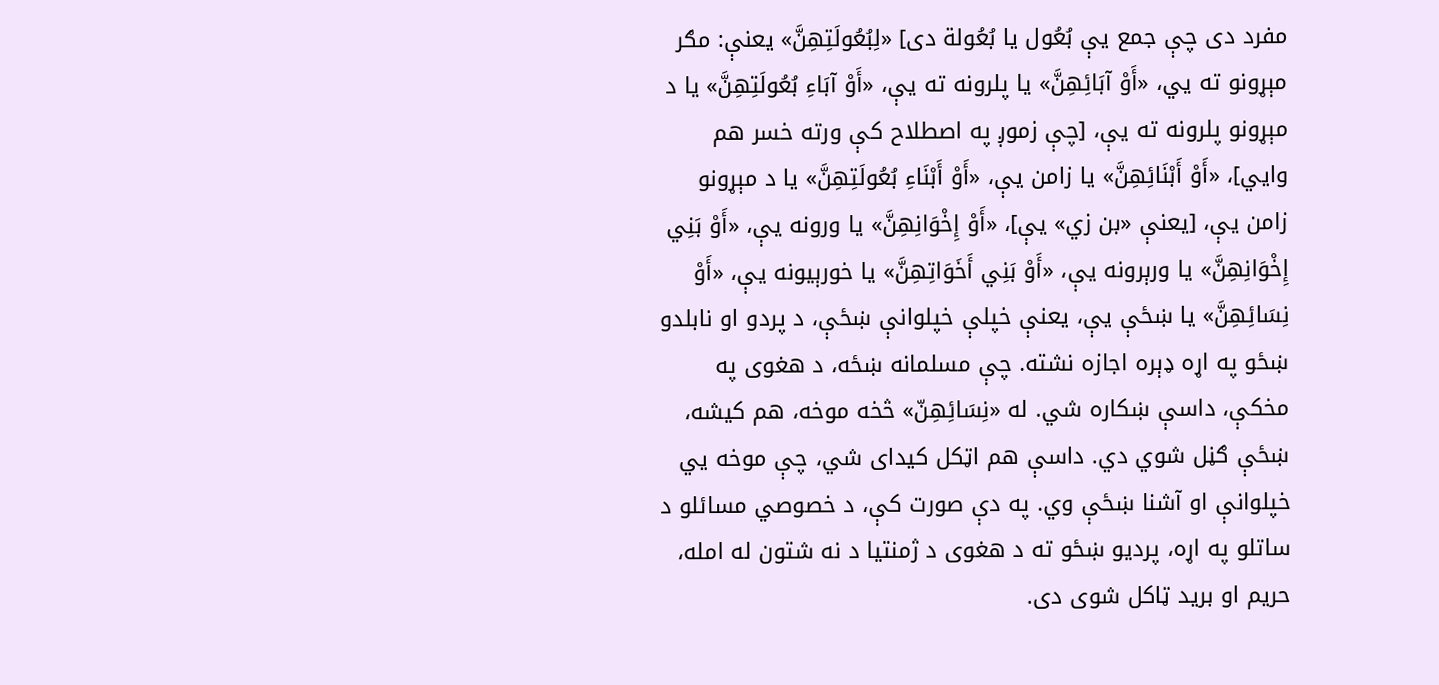مفرد دی چې جمع يې بُعُول یا بُعُولة دی] «لِبُعُولَتِهِنَّ» یعنې: مګر مېړونو ته يي، «أَوْ آبَائِهِنَّ» یا پلرونه ته يې، «أَوْ آبَاءِ بُعُولَتِهِنَّ» یا د مېړونو پلرونه ته يې، [چې زموږ په اصطلاح کې ورته خسر هم وايي]، «أَوْ أَبْنَائِهِنَّ» یا زامن يې، «أَوْ أَبْنَاءِ بُعُولَتِهِنَّ» یا د مېړونو زامن يې، [یعنې «بن زي» يې]، «أَوْ إِخْوَانِهِنَّ» یا ورونه يې، «أَوْ بَنِي إِخْوَانِهِنَّ» یا ورېرونه يې، «أَوْ بَنِي أَخَوَاتِهِنَّ» یا خورېیونه يې، «أَوْ نِسَائِهِنَّ» یا ښځې يې، یعنې خپلې خپلوانې ښځې، د پردو او نابلدو ښځو په اړه ډېره اجازه نشته. چې مسلمانه ښځه، د هغوی په مخکې، داسې ښکاره شي. له «نِسَائِهِنّ» څخه موخه، هم کيشه، ښځې ګڼل شوي دي. داسې هم اټکل کیدای شي، چې موخه يي خپلوانې او آشنا ښځې وي. په دې صورت کې، د خصوصي مسائلو د ساتلو په اړه، پردیو ښځو ته د هغوی د ژمنتیا د نه شتون له امله، حریم او برید ټاکل شوی دی.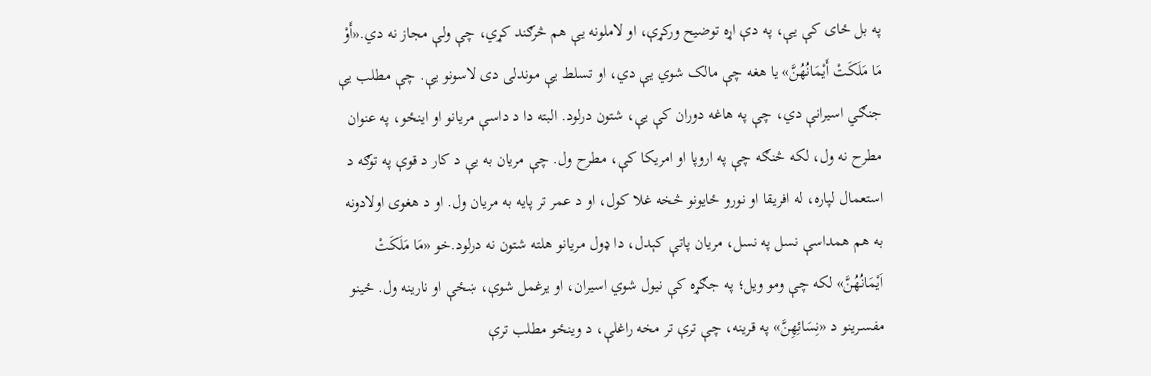په بل ځای کې يې، په دې اړه توضیح ورکړې، او لاملونه يې هم څرګند کړي، چې ولې مجاز نه دي.«أَوْ مَا مَلَكَتْ أَيْمَانُهُنَّ» یا هغه چې مالک شوي يې دي، او تسلط يې موندلی دی لاسونو يې. چې مطلب يې جنګي اسیرانې دي، چې په هاغه دوران کې يې، شتون درلود. البته دا د داسې مریانو او اینځو، په عنوان مطرح نه ول، لکه څنګه چې په اروپا او امریکا کې، مطرح ول. چې مريان به يې د کار د قوې په توګه د استعمال لپاره، له افریقا او نورو ځایونو څخه غلا کول، او د عمر تر پایه به مریان ول. او د هغوی اولادونه به هم همداسې نسل په نسل، مریان پاتې کېدل، دا ډول مریانو هلته شتون نه درلود.خو «مَا مَلَکَتْ اَیْمَانُهُنَّ» لکه چې ومو ویل؛ په جګړه کې نیول شوي اسیران، او یرغمل شوې، ښځې او نارینه ول. ځينو مفسـرینو د «نِسَائِهِنَّ» په قرینه، چې ترې تر مخه راغلې، د وینځو مطلب ترې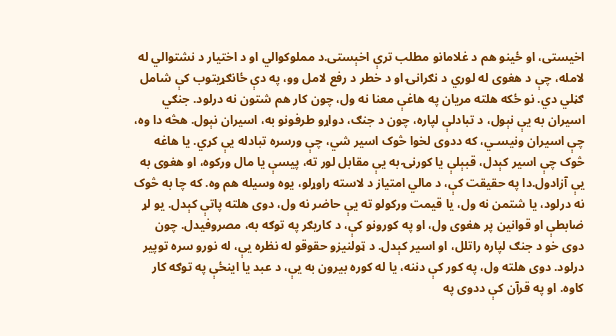اخيستی، او ځینو هم د غلامانو مطلب ترې اخېستی.د مملوکوالي او د اختیار د نشتوالي له لامله، چې د هغوی له لوري د نګرانۍ او د خطر د رفع لامل وو، په دې ځانګړيتوب کې شامل ګڼلي دي. نو ځکه هلته مریان په هاغې معنا نه ول، چون کار هم شتون نه درلود. جنګي اسیران به يې نېول، د تبادلې لپاره، چون د جنګ، دواړو طرفونو به، اسیران نېول. هڅه دا وه، چې اسیران ونیسـي، که ددوی لخوا څوک اسیر شي، چې ورسره تبادله يې کړي. یا هاغه څوک چې اسیر کېدل، قبېلې یا کورنۍ به يې مقابل لور ته، پیسې یا مال ورکوه، او هغوی به يې آزادول.دا په حقیقت کې، د مالي امتیاز د لاسته راوړلو، یوه وسیله هم وه. که چا به څوک نه درلود، یا شتمن نه ول، یا قیمت ورکولو ته يې حاضر نه ول، دوی هلته پاتې کېدل. یو لړ ضابطې او قوانین پر هغوی ول، او په کورونو کې، د کاریګر په توګه به، مصروفیدل. چون دوی خو د جنګ لپاره راتلل، او اسیر کېدل. د ټولنیزو حقوقو له نظره يې، له نورو سره توپیر درلود. دوی هلته ول، په کور کې دننه، یا له کوره بیرون به يې، د عبد یا اینځې په توګه کار کاوه. او په قرآن کې ددوی په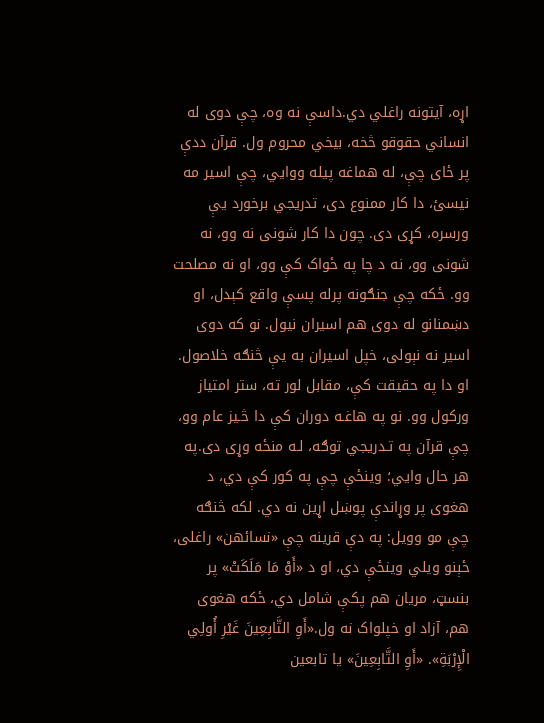اړه، آیتونه راغلي دي.داسې نه وه، چې دوی له انساني حقوقو څخه، بیخي محروم ول. قرآن ددې پر ځای چې، له هماغه پیله ووايي، چې اسیر مه نیسئ، دا کار ممنوع دی، تدریجي برخورد يې ورسره، کړی دی. چون دا کار شونی نه وو، نه شونی وو، نه د چا په ځواک کې وو، او نه مصلحت وو. ځکه چې جنګونه پرله پسې واقع کېدل، او دښمنانو له دوی هم اسیران نیول. نو که دوی اسیر نه نېولی، خپل اسیران به يې څنګه خلاصول. او دا په حقیقت کې، مقابل لور ته، ستر امتیاز ورکول وو. نو په هاغـه دوران کې دا څـیز عام وو، چې قرآن په تـدریجي توګه، لـه منځه وړی دی.په هر حال وايي؛ وينځې چې په کور کې دي، د هغوی پر وړاندې پوښل اړین نه دي. لکه څنګه چې مو وویل: په دې قرینه چې «نسائهن» راغلی، ځېنو ویلي وينځې دي، او د «أَوْ مَا مَلَكَتْ» پر بنسټ، مریان هم پکې شامل دي، ځکه هغوی هم، آزاد او خپلواک نه ول.«أَوِ التَّابِعِينَ غَيْرِ أُولِي الْإِرْبَةِ». «أَوِ التَّابِعِينَ» یا تابعین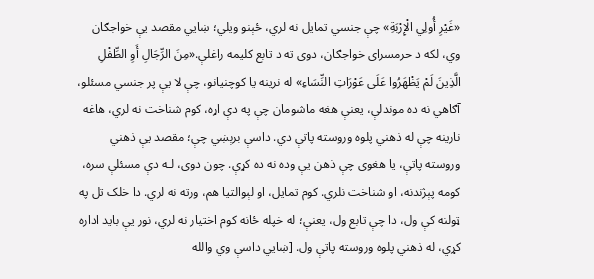«غَيْرِ أُولِي الْإِرْبَةِ» چې جنسي تمایل نه لري، ځېنو ویلي؛ ښايي مقصد يې خواجګان وي، لکه د حرمسرای خواجګان، دوی ته د تابع کلیمه راغلې.«مِنَ الرِّجَالِ أَوِ الطِّفْلِ الَّذِينَ لَمْ يَظْهَرُوا عَلَى عَوْرَاتِ النِّسَاءِ» له نرینه یا کوچنیانو، چې لا يې پر جنسي مسئلو، آګاهي نه ده موندلې، یعنې هغه ماشومان چې په دې اړه، کوم شناخت نه لري، هاغه نارینه چې له ذهني پلوه وروسته پاتې دي. داسې برېښي چې؛ مقصد يې ذهني وروسته پاتې، یا هغوی چې ذهن يې وده نه ده کړې. چون دوی، لـه دې مسئلې سره، کومه پېژندنه، او شناخت نلري. کوم تمایل، او لېوالتیا هم، ورته نه لري. دا خلک تل په ټولنه کې ول، دا چې تابع ول، یعنې؛ له خپله ځانه کوم اختیار نه لري، نور يې باید اداره کړي، له ذهني پلوه وروسته پاتې ول. [ښايي داسې وي والله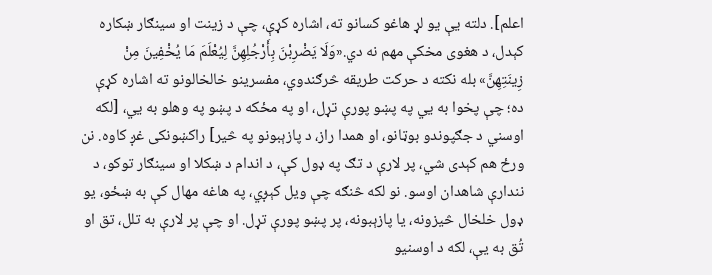اعلم]. دلته يې یو لړ هاغو کسانو ته، اشاره کړې، چې د زینت او سینګار ښکاره کېدل، د هغوی مخکې مهم نه دي.«وَلَا يَضْرِبْنَ بِأَرْجُلِهِنَّ لِيُعْلَمَ مَا يُخْفِينَ مِنْ زِينَتِهِنَّ» بله نکته د حرکت طریقه څرګندوي، مفسرینو خالخالونو ته اشاره کړې ده؛ چې پخوا به يي په پښو پورې تړل، او په مځکه د پښو په وهلو به يي، [لکه اوسني د جګپوندو بوټانو، او همدا راز، د پازېبونو په څير] راکښونکی غږ کاوه. نن ورځ هم کېدی شي، پر لارې د تګ په ډول کې، د اندام د ښکلا او سینګار توکو، د نندارې شاهدان اوسو. نو لکه څنګه چې ویل کېږي، په هاغه مهال کې به ښځو، یو ډول خلخال څیزونه، یا پازېبونه، پر پښو پورې تړل. او چې پر لارې به تلل، تق او تُق به يې، لکه د اوسنیو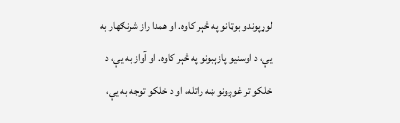لوړپوندو بوټانو په څېر کاوه. او همدا راز شرنګهار به يې، د اوسنیو پازېبونو په څېر کاوه. او آواز به يې، د خلکو تر غوږونو ښه راتله، او د خلکو توجه به يې،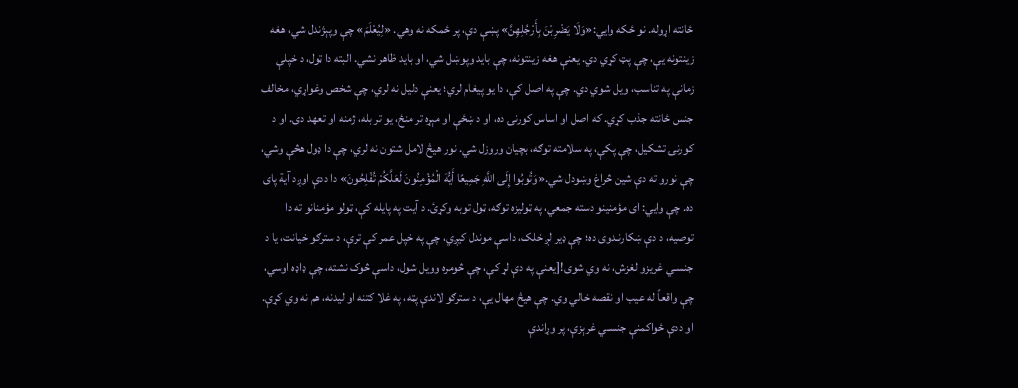ځانته اړوله. نو ځکه وايي:«وَلَا يَضْرِبْنَ بِأَرْجُلِهِنَّ» پښې دې، پر ځمکه نه وهي. «لِيُعْلَمَ» چې وپېژندل شي، هغه زینتونه يې، چې پټ کړي دي. یعنې هغه زینتونه، چې باید وپوښل شي، او باید ظاهر نشي. البته دا ټول، د خپلې زمانې په تناسب، ویل شوي دي. چې په اصل کې، دا یو پیغام لري؛ یعنې دلیل نه لري، چې شخص وغواړي، مخالف جنس ځانته جذب کړي. که اصل او اساس کورنۍ ده، او د ښځې او مېړه تر منځ، یو تر بله، ژمنه او تعهد دی. او د کورنۍ تشکیل، چې پکې، په سلامته توګه، بچیان وروزل شي. نور هيڅ لامل شتون نه لري، چې دا ډول هڅې وشي، چې نورو ته دې شین څراغ وښودل شي.«وَتُوبُوا إِلَى اللَّهِ جَمِيعًا أَيُّهَ الْمُؤْمِنُونَ لَعَلَّكُمْ تُفْلِحُونَ» دا ددې اوږد آیة پای ده. چې وايي: ای مؤمنینو دسته جمعي، په ټولیزه توګه، ټول توبه وکړئ. د آیت په پایله کې، ټولو مؤمنانو ته دا توصیه، د دې ښکارنـدوی ده؛ چې ډیر لږ خلک، داسې موندل کيږي، چې په خپل عمر کې ترې، د سترګو خیانت، یا د جنسـي غریزو لغزش، نه وي شوی![یعنې په دې لړ کې، چې څومره وویل شول، داسې څوک نشته، چې ډاډه اوسي، چې واقعاً له عیب او نقصه خالي وي. چې هيڅ مهال يې، د سترګو لاندې پټه، په غلا کتنه او لیدنه، هم نه وي کړې. او ددې ځواکمنې جنسـي غرېزې، پر وړاندې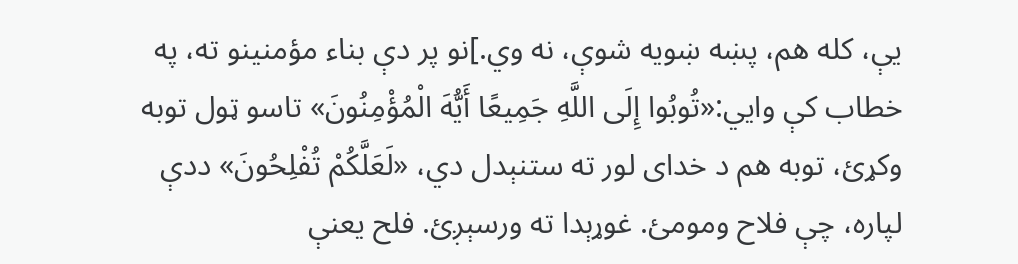يې، کله هم، پښه ښویه شوې، نه وي.]نو پر دې بناء مؤمنینو ته، په خطاب کې وايي:«تُوبُوا إِلَى اللَّهِ جَمِيعًا أَيُّهَ الْمُؤْمِنُونَ» تاسو ټول توبه وکړئ، توبه هم د خدای لور ته ستنېدل دي، «لَعَلَّكُمْ تُفْلِحُونَ» ددې لپاره، چې فلاح ومومئ. غوړېدا ته ورسېږئ. فلح یعنې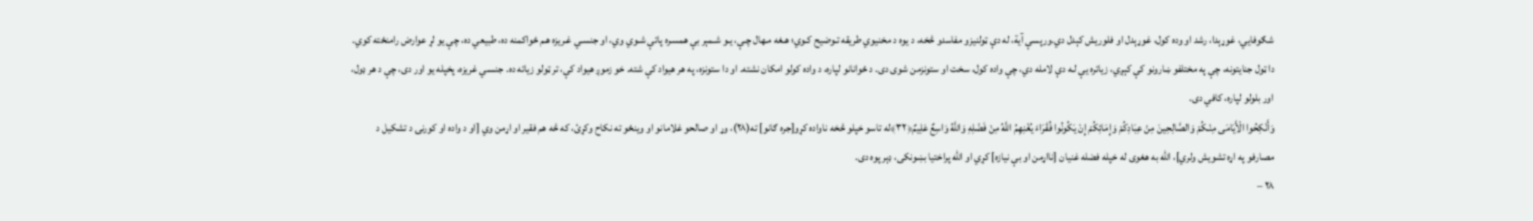شګوفايي، غوړېدا، رشد او وده کول، غوړېدل او فلوریش کېدل دي.ورپسې آیة، له دې ټولنیزو مفاسدو څخه، د یوه د مخنیوي طریقه تـوضیح کـوي؛ هـغه مـهال چـې، یـو شـمېر بې همسـره پاتې شـوي وي، او جنسـي غـریزه هـم ځواکمنه ده، طبیعي ده، چې یو لړ عوارض رامنځته کوي. دا ټول جنایتونه، چې په مختلفو ښارونو کې کېږي، زیاتره يې لـه دې لامله دي، چې واده کول، سخت او ستونزمن شوی دی. د ځوانانو لپاره، د واده کولو امکان نشته. او دا ستونزه، په هر هیواد کې شته. خو زموږ هیواد کې، تر ټولو زیاته ده. جنسـي غریزه، پخپله یو اور دی، چې د هر ډول، اور بلولو لپاره، کافي دی.
وَأَنْكِحُوا الْأَيَامَى مِنْـكُمْ وَالصَّالِحِينَ مِنْ عِبَادِكُمْ وَإِمَائِكُمْ إِنْ يَكُونُوا فُقَرَاءَ يُغْنِهِمُ اللَّهُ مِنْ فَضْلِهِ وَاللَّهُ وَاسِعٌ عَلِيمٌ﴿۳۲﴾له تاسو خپلو څخه ناواده کړو[جره ګانو] ته(۲۸)، وړ او صالحو غلامانو او وينځو ته نکاح وکړئ، که څه هم فقیر او اړمن وي [او د واده او کورنۍ د تشکیل د مصارفو په اړه تشویش ولري]، الله به هغوی له خپله فضله غنیان [نااړمن او بې نیازه] کړي او الله پراختیا بښونکی، ډېر پوه دی.
۲۸ –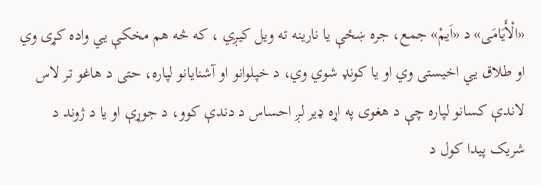«الْأَيَامَى» د «اَیمْ» جمع، جره ښځې یا نارینه ته ویل کيږي ، که څه هم مخکې يي واده کړی وي او طلاق يي اخيستی وي او یا کونډ شوي وي، د خپلوانو او آشنایانو لپاره، حتی د هاغو تر لاس لاندې کسانو لپاره چې د هغوی په اړه ډير لږ احساس د دندې کوو، د جوړې او یا د ژوند د شریک پیدا کول د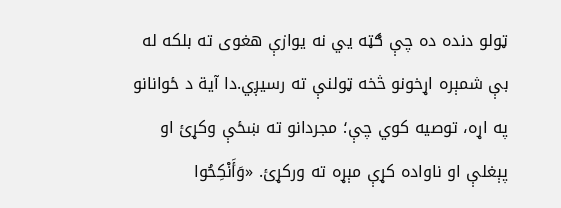ټولو دنده ده چې ګټه يي نه یوازې هغوی ته بلکه له بې شمېره اړخونو څخه ټولنې ته رسيږي.دا آیة د ځوانانو په اړه، توصیه کوي چې؛ مجردانو ته ښځې وکړئ او پېغلې او ناواده کړې مېړه ته ورکړئ. «وَأَنْكِحُوا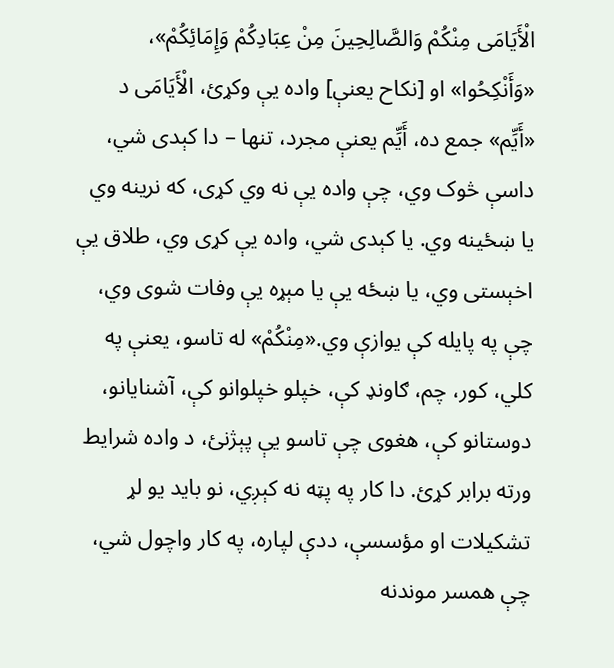الْأَيَامَى مِنْكُمْ وَالصَّالِحِينَ مِنْ عِبَادِكُمْ وَإِمَائِكُمْ»، «وَأَنْكِحُوا» او [نکاح یعنې] واده يې وکړئ، الْأَيَامَى د «أَیِّم» جمع ده، أَیِّم یعنې مجرد، تنها – دا کېدی شي، داسې څوک وي، چې واده يې نه وي کړی، که نرینه وي یا ښځینه وي. یا کېدی شي، واده يې کړی وي، طلاق يې اخېستی وي، یا ښځه يې یا مېړه يې وفات شوی وي، چې په پایله کې یوازې وي.«مِنْكُمْ» له تاسو، یعنې په کلي، کور، چم، ګاونډ کې، خپلو خپلوانو کې، آشنایانو، دوستانو کې، هغوی چې تاسو يې پېژنئ، د واده شرایط ورته برابر کړئ. دا کار په پټه نه کېږي، نو باید یو لړ تشکیلات او مؤسسې، ددې لپاره، په کار واچول شي، چې همسر موندنه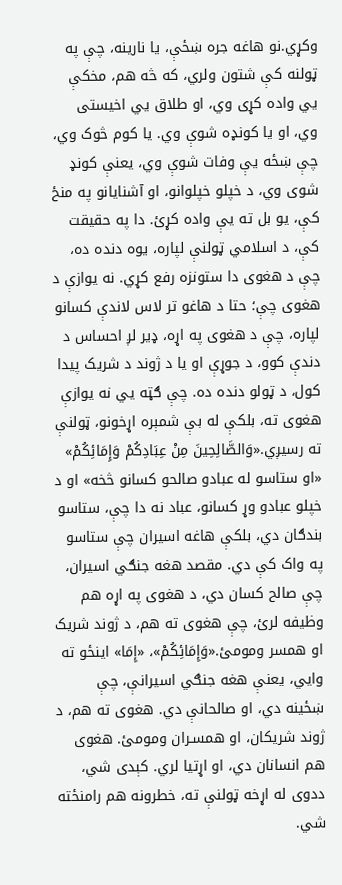وکړي.نو هاغه جره ښځې، یا نارینه، چې په ټولنه کې شتون ولري، که څه هم، مخکې يي واده کړی وي، او طلاق يي اخيستی وي، او یا کونډه شوې وي. یا کوم څوک وي، چې ښځه يې وفات شوې وي، یعنې کونډ شوی وي، د خپلو خپلوانو، او آشنایانو په منځ کې، یو بل ته يې واده کړئ. دا په حقیقت کې، د اسلامي ټولنې لپاره، یوه دنده ده، چې د هغوی دا ستونزه رفع کړي. نه یوازې د هغوی چې؛ حتا د هاغو تر لاس لاندې کسانو لپاره، چې د هغوی په اړه، ډير لږ احساس د دندې کوو، د جوړې او یا د ژوند د شریک پیدا کول، د ټولو دنده ده. چې ګټه يي نه یوازې هغوی ته، بلکې له بې شمېره اړخونو، ټولنې ته رسيږي.«وَالصَّالِحِينَ مِنْ عِبَادِكُمْ وَإِمَائِكُمْ» «او ستاسو له عبادو صالحو کسانو څخه» او د خپلو عبادو وړ کسانو، عباد نه دا چې، ستاسو بندګان دي، بلکې هاغه اسیران چې ستاسو په واک کې دي. مقصد هغه جنګي اسیران، چې صالح کسان دي، د هغوی په اړه هم وظیفه لرئ، چې هغوی ته هم، د ژوند شریک او همسر ومومئ.«وَإِمَائِكُمْ»، «إِمَا» اینځو ته وايي، یعنې هغه جنګي اسیرانې، چې ښځینه دي، او صالحانې دي. هغوی ته هم، د ژوند شریکان، او همسـران ومومئ. هغوی هم انسانان دي، او اړتیا لري. کېدی شي، ددوی له اړخه ټولنې ته، خطرونه هم رامنځته شي.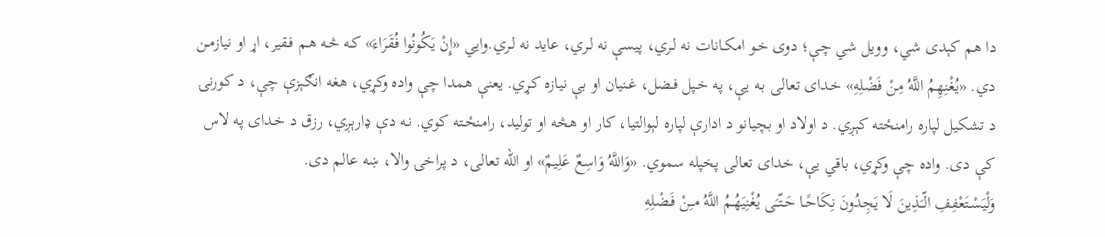دا هم کېدی شي، وویل شي چې؛ دوی خـو امکـانات نه لـري، پیسې نه لـري، عاید نه لـري.وايي «إِنْ يَكُونُوا فُقَرَاءَ» کـه څـه هـم فـقیر، اړ او نیازمـن دي. «يُغْنِهِمُ اللَّهُ مِنْ فَضْلِهِ» خـدای تعالی بـه يې، په خـپل فـضل، غـنیان او بې نیازه کـړي. یعنې همدا چې واده وکړي، هغه انګېزې چې، د کورنۍ د تشکیل لپاره رامنځته کېږي. د اولاد او بچیانو د ادارې لپاره لېوالتیا، کار او هڅه او تولید، رامنځـته کوي. نـه دې ډارېږي، رزق د خـدای په لاس کې دی. واده چې وکړي، باقي يې، خدای تعالی پخپله سموي. «وَاللَّهُ وَاسِعٌ عَلِيمٌ» او الله تعالی، د پراخۍ والا، ښه عالم دى.
وَلْيَسْـتَعْفِفِ الّـَذِينَ لَا يَجِدُونَ نِكَاحًـا حَـتّـَى يُغْنِيَهُـمُ اللَّهُ مـِنْ فَـضْلِهِ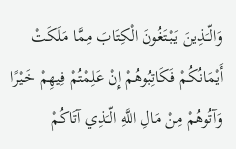وَالّـَذِينَ يَبْتَغُونَ الْكِتَابَ مِمَّا مَلَكَتْ أَيْمَانُكُمْ فَكَاتِبُوهُمْ إِنْ عَلِمْتُمْ فِيهِمْ خَـيْرًا وَآتُوهُمْ مِنْ مَالِ اللَّهِ الّـَذِي آتَاكُمْ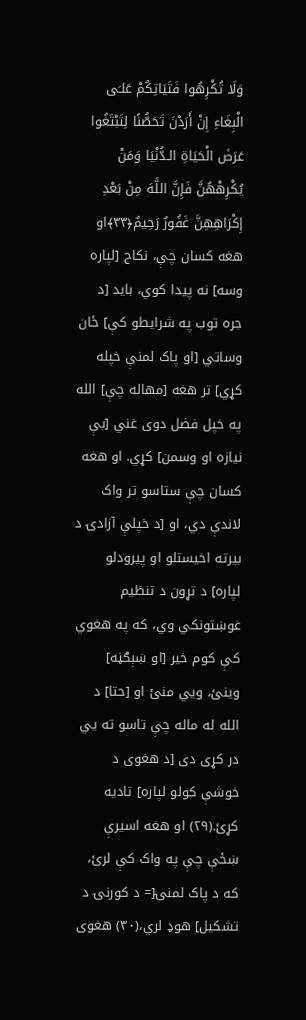وَلَا تُكْرِهُوا فَتَيَاتِكُمْ عَلـَى الْبِغَاءِ إِنْ أَرَدْنَ تَحَصُّنًا لِتَبْتَغُوا عَرَضَ الْحَيَاةِ الـدُّنْيَا وَمَنْ يُكْرِهْهُنَّ فَإِنَّ اللَّهَ مِنْ بَعْدِ إِكْرَاهِهِنَّ غَفُورٌ رَحِيمٌ﴿۳۳﴾او هغه کسان چې، نکاح [لپاره وسه] نه پیدا کوي، باید [د جره توب په شرایطو کې] ځان وساتي [او پاک لمنې خپله کړي] تر هغه [مهاله چې] الله په خپل فضل دوی غني [بې نیازه او وسمن] کړي. او هغه کسان چې ستاسو تر واک لاندې دي، او [د خپلې آزادۍ د بیرته اخيستلو او پیرودلو لپاره] د تړون د تنظيم غوښتونکي وي، که په هغوي کې کوم خیر [او ښېګڼه] وینئ، ويي منئ او [حتا] د الله له ماله چې تاسو ته يي در کړی دی [د هغوی د خوشې کولو لپاره] تادیه کړئ.(۲۹) او هغه اسیرې ښځې چې په واک کې لرئ، که د پاک لمنۍ[= د کورنۍ د تشکیل] هوډ لري،(۳۰) هغوی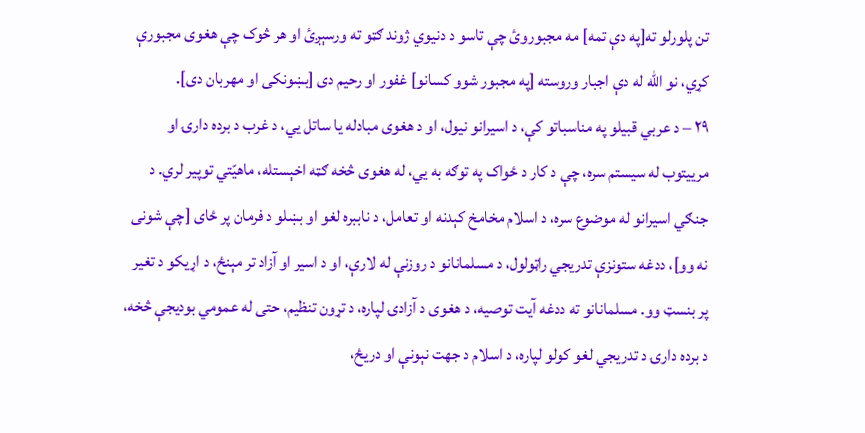تن پلورلو ته[په دې تمه] مه مجبوروئ چې تاسو د دنیوي ژوند ګټو ته ورسېږئ او هر څوک چې هغوی مجبورې کړي، نو الله له دې اجبار وروسته [په مجبور شوو کسانو] غفور او رحیم دی [بښونکی او مهربان دی].
۲۹ – د عربي قبيلو په مناسباتو کې، د اسیرانو نیول، او د هغوی مبادله یا ساتل يي، د غرب د برده دارۍ او مرییتوب له سیستم سره، چې د کار د ځواک په توګه به يي، له هغوی څخه ګټه اخېستله، ماهيّتي توپیر لري. د جنګي اسیرانو له موضوع سره، د اسلام مخامخ کېدنه او تعامل، د ناببره لغو او بښلو د فرمان پر ځای [چې شونی نه وو]، ددغه ستونزې تدريجي راټولول، د مسلمانانو د روزنې له لارې، او د اسیر او آزاد تر مېنځ، د اړيکو د تغیر پر بنسټ وو. مسلمانانو ته ددغه آیت توصیه، د هغوی د آزادۍ لپاره، د تړون تنظیم، حتی له عمومي بودیجې څخه، د برده دارۍ د تدريجي لغو کولو لپاره، د اسلام د جهت نېونې او دریځ،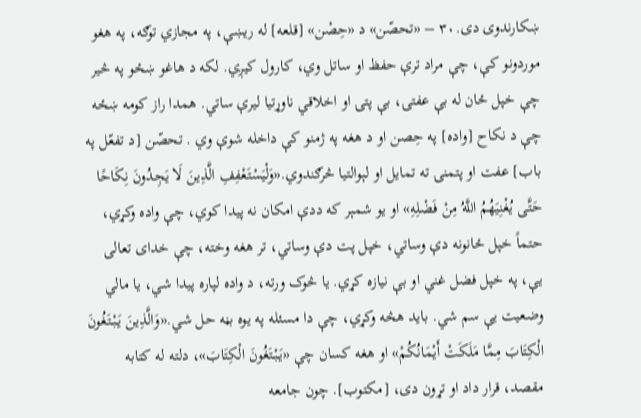ښکارندوی دی.۳۰ – «تحصّن» د «حِصْن» [قلعه] له ريښې، په مجازي توګه، په هغو موردونو کې، چې مراد ترې حفظ او ساتل وي، کارول کيږي. لکه د هاغو ښځو په څير چې خپل ځان له بې عفتۍ، بې پتۍ او اخلاقي ناوړتیا لیرې ساتي. همدا راز کومه ښځه چې د نکاح [واده] په حِصن او د هغه په ژمنو کې داخله شوې وي . تحصّن [د تفعّل په باب] عفت او پتمنۍ ته تمایل او لېوالتیا څرګندوي.«وَلْيَسْتَعْفِفِ الَّذِينَ لَا يَجِدُونَ نِكَاحًا حَتَّى يُغْنِيَهُمُ اللَّهُ مِنْ فَضْلِهِ» او یو شمېر که ددې امکان نه پیدا کوي، چې واده وکړي، حتماً خپل ځانونه دې وساتي، خپل پت دې وساتي، تر هغه وخته، چې خدای تعالی يې، په خپل فضل غني او بې نیازه کړي. یا څوک ورته، د واده لپاره پیدا شي، یا مالي وضعیت يې سم شي. باید هڅه وکړي، چې دا مسئله په یوه بڼه حل شي.«وَالَّذِينَ يَبْتَغُونَ الْكِتَابَ مِمَّا مَلَكَتْ أَيْمَانُكُمْ» او هغه کسان چې «يَبْتَغُونَ الْكِتَابَ»، دلته له کتابه مقصد، قرار داد او تړون دی، [مکتوب]. چون جامعه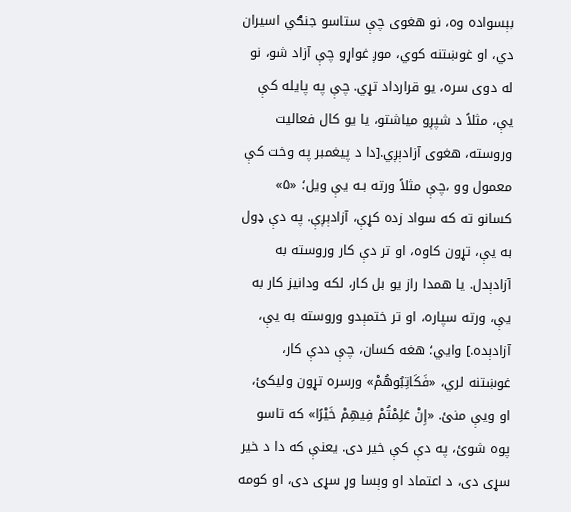بېسواده وه، نو هغوی چې ستاسو جنګي اسیران دي، او غوښتنه کوي، موږ غواړو چې آزاد شو، نو له دوی سره، یو قرارداد تړي. چې په پایله کې يې، مثلاً د شپږو میاشتو، یا یو کال فعالیت وروسته، هغوی آزادېږي.[دا د پیغمبر په وخت کې معمول وو ،چې مثلاً ورته بـه يې ویل؛ «۵» کسانو ته که سواد زده کړې، آزادېږې. په دې ډول به يې، تړون کاوه، او تر دې کار وروسته به آزادېدل. یا همدا راز یو بل کار، لکه ودانیز کار به يې، ورته سپاره، او تر ختمېدو وروسته به يې، آزادېده.] وايي؛ هغه کسان، چې ددې کار، غوښتنه لري، «فَكَاتِبُوهُمْ» ورسره تړون ولیکئ، او ويې منئ. «إِنْ عَلِمْتُمْ فِيهِمْ خَيْرًا» که تاسو پوه شوئ، په دې کې خیر دی. یعنې که دا د خیر سړی دی، د اعتماد او وېسا وړ سړی دی، او کومه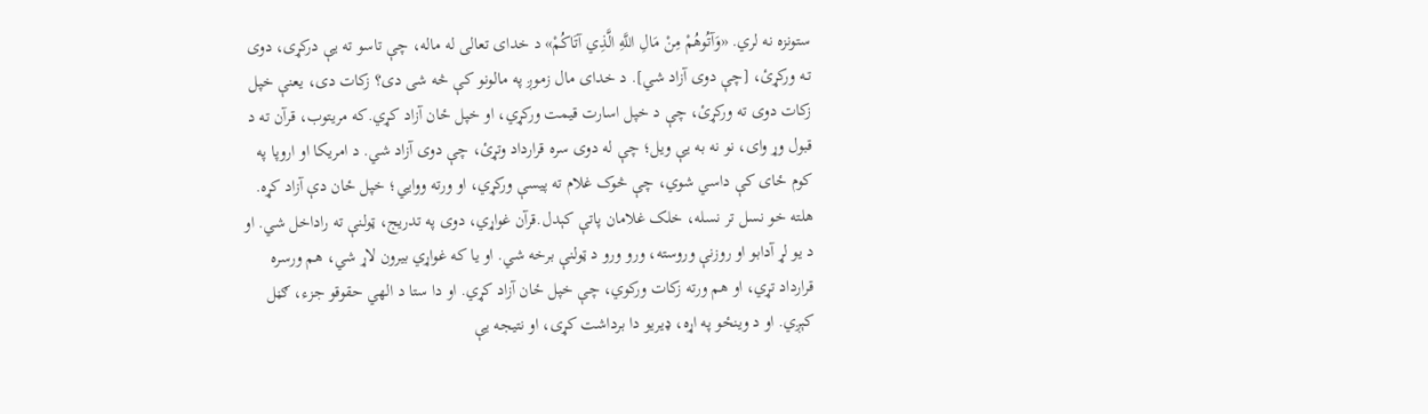ستونزه نه لري. «وَآتُوهُمْ مِنْ مَالِ اللَّهِ الَّذِي آتَاكُمْ» د خدای تعالی له ماله، چې تاسو ته يې درکړی، دوی تـه ورکړئ، [چې دوی آزاد شي]. د خدای مال زموږ په مالونو کې څه شی دی؟ زکات دی، یعنې خپل زکات دوی ته ورکړئ، چې د خپل اسارت قیمت ورکړي، او خپل ځان آزاد کړي.که مریتوب، قرآن ته د قبول وړ وای، نو نه به يې ویل؛ چې له دوی سره قرارداد وتړئ، چې دوی آزاد شي. د امریکا او اروپا په کوم ځای کې داسي شوي، چې څوک غلام ته پیسې ورکړي، او ورته ووايي؛ خپل ځان دې آزاد کړه. هلته خو نسل تر نسله، خلک غلامان پاتې کېدل.قرآن غواړي، دوی په تدریج، ټولنې ته راداخل شي. او د یو لړ آدابو او روزنې وروسته، ورو ورو د ټولنې برخه شي. او یا که غواړي بیرون لاړ شي، هم ورسره قرارداد تړي، او هم ورته زکات ورکوي، چې خپل ځان آزاد کړي. او دا ستا د الهي حقوقو جزء، ګڼل کېږي. او د وینځو په اړه، ډیریو دا برداشت کړی، او نتیجه يې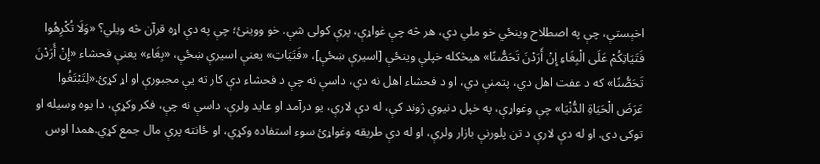اخېستې، چې په اصطلاح وینځي خو ملي دي، هر څه چې غواړې، پرې کولی شې. خو ووینئ؛ چې په دې اړه قرآن څه ویلي؟ «وَلَا تُكْرِهُوا فَتَيَاتِكُمْ عَلَى الْبِغَاءِ إِنْ أَرَدْنَ تَحَصُّنًا» هيڅکله خپلې وينځې [اسیرې ښځې]، «فَتَيَاتِ» یعنې اسیرې ښځې، «بِغَاء» یعنې فحشاء «إِنْ أَرَدْنَ تَحَصُّنًا» که د عفت اهل دي، پتمنې دي، او د فحشاء اهل نه دي، داسې نه چې د فحشاء دې کار ته يې مجبورې او اړ کړئ.«لِتَبْتَغُوا عَرَضَ الْحَيَاةِ الدُّنْيَا» چې وغواړې، په خپل دنیوي ژوند کې، له دې لارې، یو درآمد او عاید ولرې. داسې نه چې، فکر وکړې، دا یوه وسیله او توکی دی. او له دې لارې د تن پلورنې بازار ولرې، او له دې طریقه وغواړئ سوء استفاده وکړي، او ځانته پرې مال جمع کړي.همدا اوس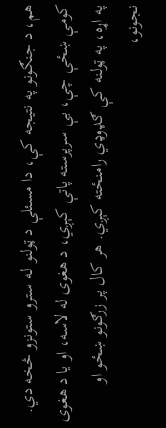هم، د جنګونو په نتیجه کې، دا مسئلې د ټولنو لـه سترو ستونزو څخه دي. کومې ښځې چې، بې سرپرسته پاتې کېږي، د هغوی له لاسه، او یا د هغوی په اړه، په ټولنه کې ګډوډي رامنځته کېږي. هر کال پر زرګونو ښځو او نجونو،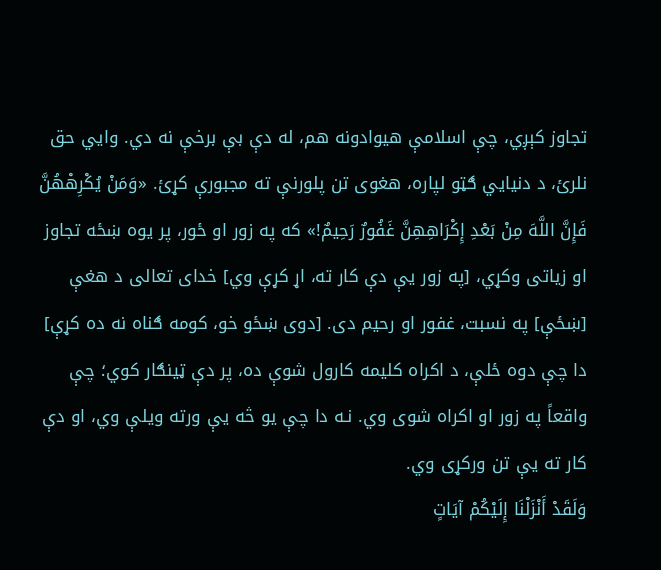تجاوز کېږي، چې اسلامې هیوادونه هم، له دې بې برخې نه دي. وايي حق نلرئ، د دنیايي ګټو لپاره، هغوی تن پلورنې ته مجبورې کړئ. «وَمَنْ يُكْرِهْهُنَّ فَإِنَّ اللَّهَ مِنْ بَعْدِ إِكْرَاهِهِنَّ غَفُورٌ رَحِيمٌ!» که په زور او ځور، پر یوه ښځه تجاوز او زیاتی وکړي، [په زور يې دې کار ته، اړ کړې وي] خدای تعالی د هغې [ښځې] په نسبت، غفور او رحیم دی. [دوی ښځو خو، کومه ګناه نه ده کړې] دا چې دوه ځلې، د اکراه کلیمه کارول شوې ده، پر دې ټینګار کوي؛ چې واقعاً په زور او اکراه شوی وي. نـه دا چې یو څه يې ورته ویلې وي، او دې کار ته يې تن ورکړی وي.
وَلَقَدْ أَنْزَلْنَا إِلَيْكُمْ آيَاتٍ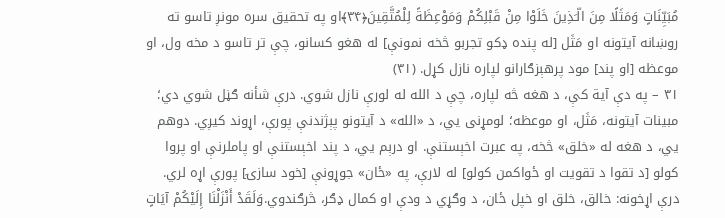مُبَيِّنَاتٍ وَمَثَلًا مِنَ الّـَذِينَ خَلَوْا مِنْ قَبْلِكُمْ وَمَوْعِظَةً لِلْمُتَّقِينَ﴿۳۴﴾او په تحقیق سره مونږ تاسو ته روښانه آیتونه او مَثَل [له پنده ډکو تجربو څخه نمونې] له هغو کسانو، چې تر تاسو د مخه ول، او موعظه [او پند] مود پرهېزګارانو لپاره نازل کړل. (۳۱)
۳۱ – په دې آیة کې، د هغه څه لپاره، چې د الله له لورې نازل شوي. درې شأنه ګڼل شوي دي؛ مبینات آیتونه، مَثَل، او موعظه؛ لومړنی يي، د «الله» د آیتونو پېژندنې پورې، اړوند کيږي. دوهم يي، د هغه له «خلق» څخه، په عبرت اخېستنې. او درېم يي، د پند اخېستنې او پاملرنې او پروا کولو [د تقوا د تقویت او ځواکمن کولو] له لارې، په «ځان» جوړونې [خود سازۍ] پورې اړه لري. درې اړخونه: خالق، خلق او خپل ځان، د وګړي د ودې او کمال ډګر، څرګندوي.وَلَقَدْ أَنْزَلْنَا إِلَيْكُمْ آيَاتٍ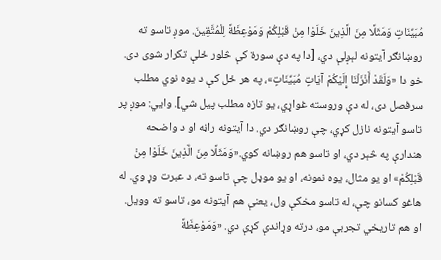مُبَيِّنَاتٍ وَمَثَلًا مِنَ الَّذِينَ خَلَوْا مِنْ قَبْلِكُمْ وَمَوْعِظَةً لِلْمُتَّقِينَ. موږ تاسو ته روښانګر آیتونه لېږلې دي، [دا په دې سورة کې څلور ځلې تکرار شوی دی. خو دا «وَلَقَدْ أَنْزَلْنَا إِلَيْكُمْ آيَاتٍ مُبَيِّنَاتٍ»، په هر ځل کې د یوه نوي مطلب سرفصل دی، له دې وروسته غواړي، یو تازه مطلب پیل شي]. وايي: موږ پر تاسو آیتونه نازل کړي، چې روښانګر دي. دا آیتونه راڼه او د واضحه هندارې په څېر دي، او تاسو هم روښانه کوي.«وَمَثَلًا مِنَ الَّذِينَ خَلَوْا مِنْ قَبْلِكُمْ» او یو مثال، یوه نمونه، او یو موډل چې تاسو ته، د عبرت وړ وي. له هاغو کسانو چې، له تاسو مخکې ول، یعنې هم آیتونه مو، تاسو ته وویل. او هم تاریخي تجربې مو، درته وړاندې کړې دي. «وَمَوْعِظَةً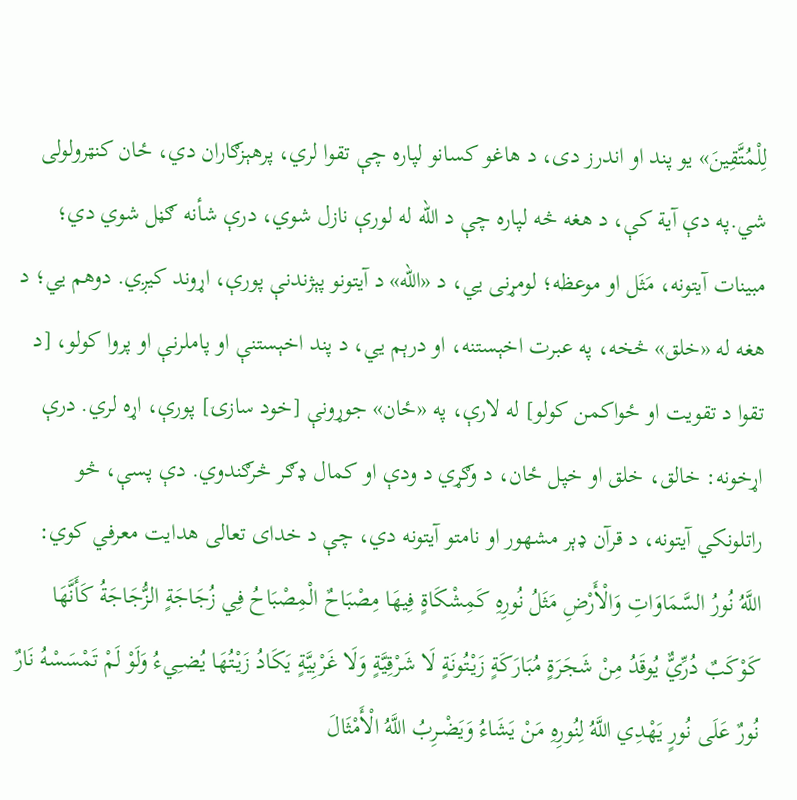لِلْمُتَّقِينَ» یو پند او اندرز دی، د هاغو کسانو لپاره چې تقوا لري، پرهېزګاران دي، ځان کنټرولولی شي.په دې آیة کې، د هغه څه لپاره چې د الله له لورې نازل شوي، درې شأنه ګڼل شوي دي؛ مبینات آیتونه، مَثَل او موعظه؛ لومړنی يي، د «الله» د آیتونو پېژندنې پورې، اړوند کيږي. دوهم يي؛ د هغه له «خلق» څخه، په عبرت اخېستنه، او درېم يي، د پند اخېستنې او پاملرنې او پروا کولو، [د تقوا د تقویت او ځواکمن کولو] له لارې، په «ځان» جوړونې [خود سازۍ] پورې، اړه لري. درې اړخونه: خالق، خلق او خپل ځان، د وګړي د ودې او کمال ډګر څرګندوي. دې پسې، څو راتلونکي آیتونه، د قرآن ډېر مشهور او نامتو آیتونه دي، چې د خدای تعالی هدایت معرفي کوي:
اللَّهُ نُورُ السَّمَاوَاتِ وَالْأَرْضِ مَثَلُ نُورِهِ كَمِشْكَاةٍ فِيهَا مِصْبَاحٌ الْمِصْبَاحُ فِي زُجَاجَةٍ الزُّجَاجَةُ كَأَنَّهَا كَوْكَبٌ دُرِّيٌّ يُوقَدُ مِنْ شَجَرَةٍ مُبَارَكَةٍ زَيْتُونَةٍ لَا شَرْقِيَّةٍ وَلَا غَرْبِيَّةٍ يَكَادُ زَيْتُهَا يُضـِيءُ وَلَوْ لَمْ تَمْسَسْهُ نَارٌ نُورٌ عَلَى نُورٍ يَهْدِي اللَّهُ لِنُورِهِ مَنْ يَشَاءُ وَيَضْـرِبُ اللَّهُ الْأَمْثَالَ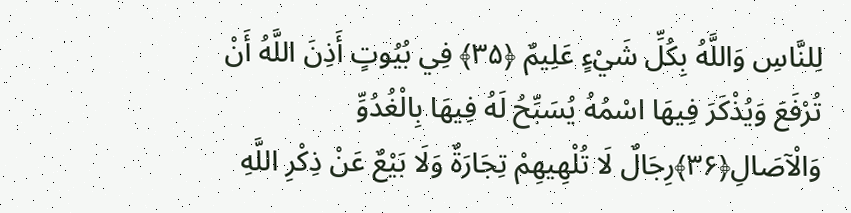لِلنَّاسِ وَاللَّهُ بِكُلِّ شَيْءٍ عَلِيمٌ ﴿۳۵﴾ فِي بُيُوتٍ أَذِنَ اللَّهُ أَنْ تُرْفَعَ وَيُذْكَرَ فِيهَا اسْمُهُ يُسَبِّحُ لَهُ فِيهَا بِالْغُدُوِّ وَالْآصَالِ﴿۳۶﴾رِجَالٌ لَا تُلْهِيهِمْ تِجَارَةٌ وَلَا بَيْعٌ عَنْ ذِكْرِ اللَّهِ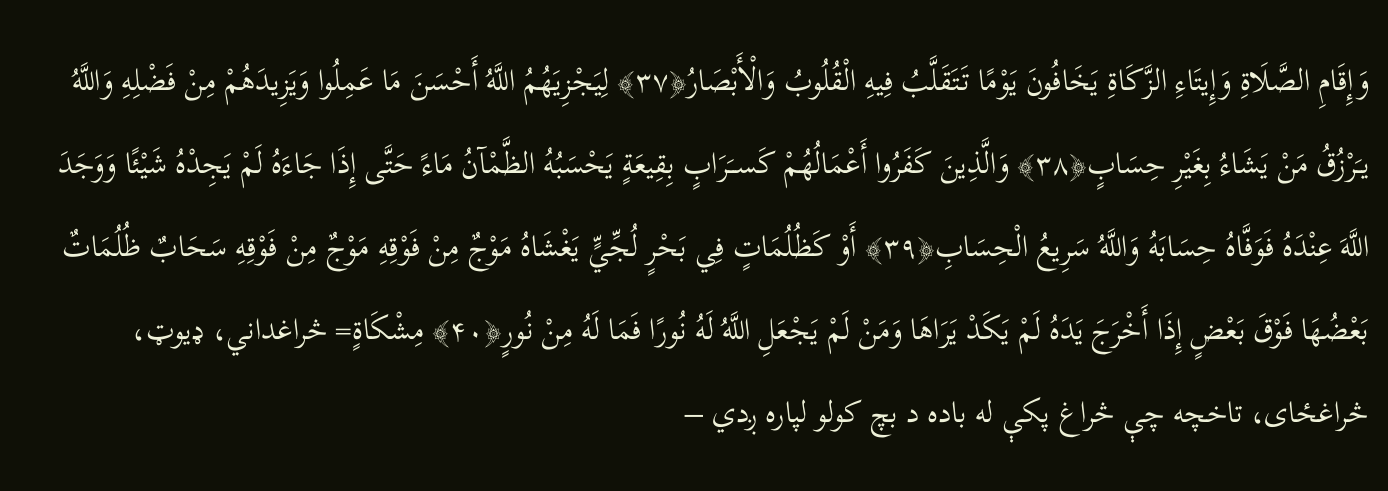وَإِقَامِ الصَّلَاةِ وَإِيتَاءِ الزَّكَاةِ يَخَافُونَ يَوْمًا تَتَقَلَّبُ فِيهِ الْقُلُوبُ وَالْأَبْصَارُ﴿۳۷﴾ لِيَجْزِيَهُمُ اللَّهُ أَحْسَنَ مَا عَمِلُوا وَيَزِيدَهُمْ مِنْ فَضْلِهِ وَاللَّهُ يـَرْزُقُ مَنْ يَشَاءُ بِغَيْرِ حِسَابٍ﴿۳۸﴾ وَالَّذِينَ كَفَرُوا أَعْمَالُهُمْ كَســَرَابٍ بِقِيعَةٍ يَحْسَبُهُ الظَّمْآنُ مَاءً حَتَّى إِذَا جَاءَهُ لَمْ يَجِدْهُ شَيْئًا وَوَجَدَ اللَّهَ عِنْدَهُ فَوَفَّاهُ حِسَابَهُ وَاللَّهُ سَرِيعُ الْحِسَابِ﴿۳۹﴾ أَوْ كَظُلُمَاتٍ فِي بَحْرٍ لُجِّيٍّ يَغْشَاهُ مَوْجٌ مِنْ فَوْقِهِ مَوْجٌ مِنْ فَوْقِهِ سَحَابٌ ظُلُمَاتٌ بَعْضُهَا فَوْقَ بَعْضٍ إِذَا أَخْرَجَ يَدَهُ لَمْ يَكَدْ يَرَاهَا وَمَنْ لَمْ يَجْعَلِ اللَّهُ لَهُ نُورًا فَمَا لَهُ مِنْ نُورٍ﴿۴۰﴾ مِشْكَاةٍ= څراغداني، ډیوټ، څراغځای، تاخچه چې څراغ پکې له باده د بچ کولو لپاره ږدي –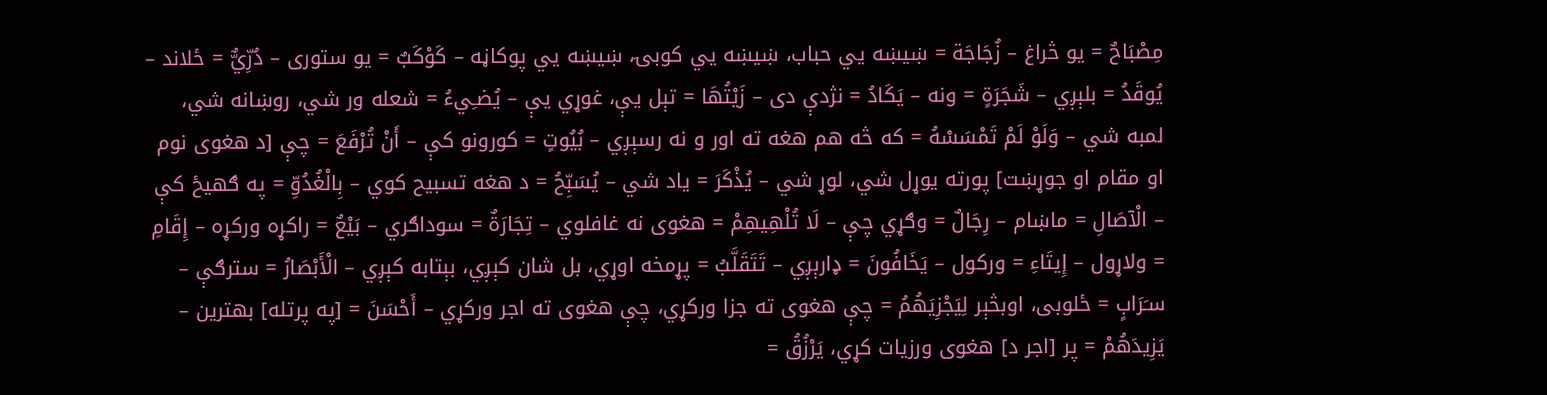مِصْبَاحٌ = یو څراغ – زُجَاجَة = ښيښه يي حباب، ښيښه يي کوبۍ، ښيښه يي پوکاڼه – كَوْكَبٌ = یو ستوری – دُرِّيٌّ = ځلاند – يُوقَدُ = بلېږي – شَجَرَةٍ = ونه – يَكَادُ = نژدې دی – زَيْتُهَا = تېل يې، غوړي يې – يُضـِيءُ = شعله ور شي، روښانه شي، لمبه شي – وَلَوْ لَمْ تَمْسَسْهُ = که څه هم هغه ته اور و نه رسېږي – بُيُوتٍ = کورونو کې – أَنْ تُرْفَعَ = چې [د هغوی نوم او مقام او جوړښت] پورته یوړل شي، لوړ شي – يُذْكَرَ = یاد شي – يُسَبِّحُ = د هغه تسبیح کوي – بِالْغُدُوِّ = په ګهیځ کې – الْآصَالِ = ماښام – رِجَالٌ = وګړي چې – لَا تُلْهِيهِمْ = هغوی نه غافلوي – تِجَارَةٌ = سوداګري – بَيْعٌ = راکړه ورکړه – إِقَامِ = ولاړول – إِيتَاءِ = ورکول – يَخَافُونَ = ډارېږي – تَتَقَلَّبُ = پړمخه اوړي، بل شان کېږي، بېتابه کېږي – الْأَبْصَارُ = سترګې – سـَرَابٍ = ځلوبی، اوبڅېر لِيَجْزِيَهُمُ = چې هغوی ته جزا ورکړي، چې هغوی ته اجر ورکړي – أَحْسَنَ = [په پرتله] بهترین – يَزِيدَهُمْ = پر [اجر د] هغوی ورزیات کړي، يَرْزُقُ =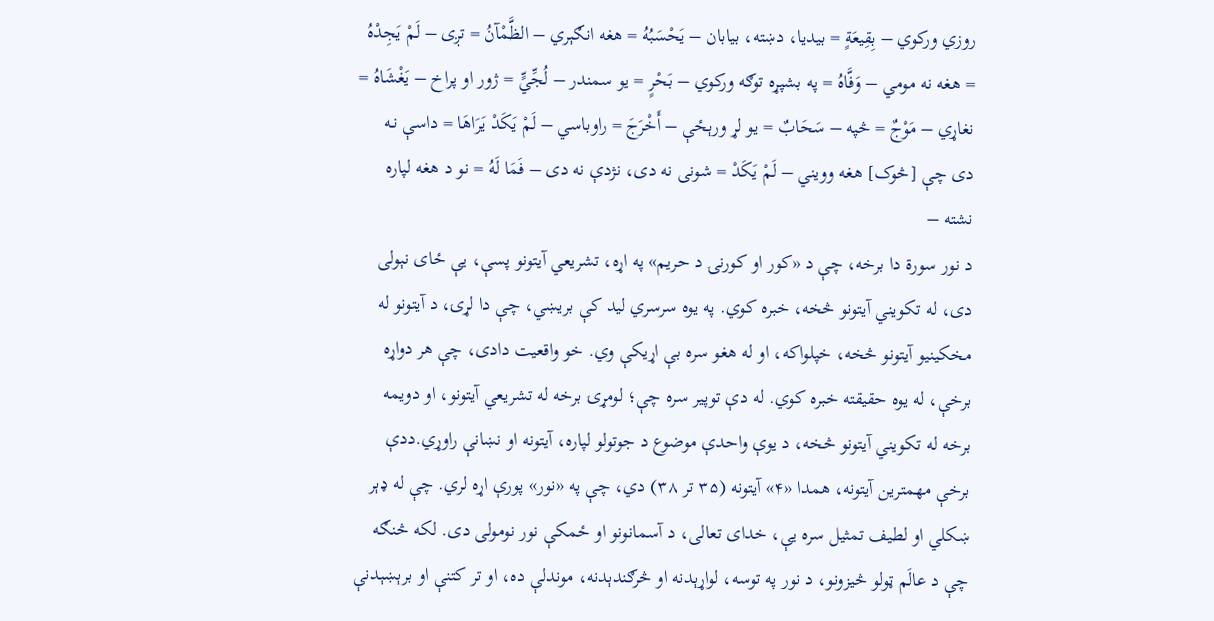روزي ورکوي – بِقِيعَةٍ = بیدیا، دښته، بیابان – يَحْسَبُهُ = هغه انګېري – الظَّمْآنُ = تږی – لَمْ يَجِدْهُ = هغه نه مومي – وَفَّاهُ = په بشپړه توګه ورکوي – بَحْرٍ = یو سمندر – لُجِّيٍّ = ژور او پراخ – يَغْشَاهُ = نغاړي – مَوْجٌ = څپه – سَحَابٌ = یو لړ ورېځې – أَخْرَجَ = راوباسي – لَمْ يَكَدْ يَرَاهَا = داسې نـه دی چې [څوک] هغه وویني – لَمْ يَكَدْ = شونی نه دی، نژدې نه دی – فَمَا لَهُ = نو د هغه لپاره نشته –
د نور سورة دا برخه، چې د «کور او کورنۍ د حریم» په اړه، تشریعي آیتونو پسې، يې ځای نېولی دی، له تکویني آیتونو څخه، خبره کوي. په یوه سرسري لید کې بريښي، چې دا لړۍ، د آیتونو له مخکینیو آیتونو څخه، خپلواکه، او له هغو سره بې اړیکې وي. خو واقعیت دادی، چې هر دواړه برخې، له یوه حقیقته خبره کوي. له دې توپیر سره چې؛ لومړۍ برخه له تشریعي آیتونو، او دویمه برخه له تکویني آیتونو څخه، د یوې واحدې موضوع د جوتولو لپاره، آیتونه او نښانې راوړي.ددې برخې مهمترین آیتونه، همدا «۴» آیتونه (۳۵ تر ۳۸) دي، چې په «نور» پورې اړه لري. چې له ډېر ښکلي او لطیف تمثیل سره يې، خدای تعالی، د آسمانونو او ځمکې نور نومولی دی. لکه څنګه چې د عالَم ټولو څیزونو، د نور په توسه، لواړېدنه او څرګندېدنه، موندلې ده، او تر کتنې او برېښېدنې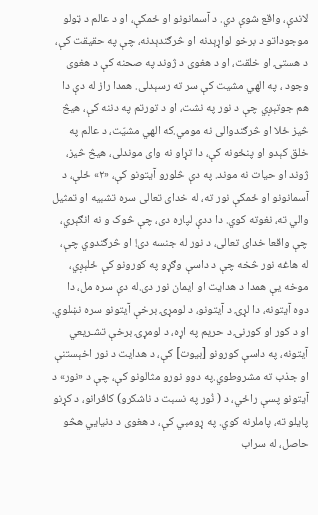لاندې، واقع شوې دي. د آسمانونو او ځمکې، او د عالم د ټولو موجوداتو د برخو لواړېدنه او څرګندېدنه، چې په حقیقت کې، د هستۍ او خلقت، او د هغوی د ژوند په صحنه کې د هغوی وجود ، په الهي مشيت کې سر ته رسېدلی. همدا راز له دې دا هم جوتېږي چې د نور په نشت، او د تورتم په دننه کې، هیڅ څیز ځلا او څرګندوالی نه مومي.که الهي مشيّت، د عالم په خلق کېدو او پنځونه کې، دا تړاو نه وای موندلی، هیڅ څیز، ژوند او حیات نه موند. په دې څلورو آیتونو کې، «۲» ځلې، د آسمانونو او ځمکې نور ته، له خدای تعالی سره تشبیه او تمثیل والي ته، نغوته کوي. دا ددې لپاره دی، چې څوک و نه انګېري، چې واقعا خدای تعالی، د نور له جنسه دی! او څرګندوي چې، له هاغه نور څخه چې د داسې وګړو په کورونو کې ځلېږي، موخه يې همدا د هدایت او ایمان نور دی.له دې سره مل، دا دوه آیتونه، دا لړۍ د آیتونو، د لومړۍ برخې آیتونو سره نښلوي. او د کور او کورنۍ د حریم په اړه، د لومړۍ برخې تشـریعي آیتونه، په داسې کورونو [بیوت] کې، د هدایت د نور اخېستنې او جذب ته مشروطوي.په دوو نورو مثالونو کې، چې د «نور» د آیتونو پسې راځي، د ( نُور په نسبت د ناشکرو) کافرانو، د کړنو پایلو ته، پاملرنه کوي. په ړومبي کې، د هغوی د دنیايي هڅو حاصل، له سراب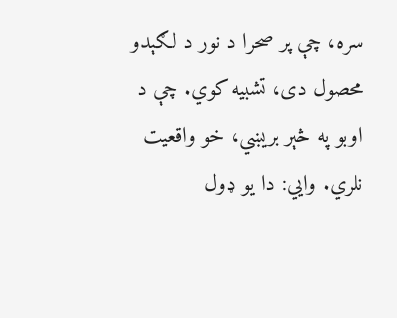سره، چې پر صحرا د نور د لګېدو محصول دی، تشبیه کوي. چې د اوبو په څېر بريښي، خو واقعیت نلري. وايي: دا یو ډول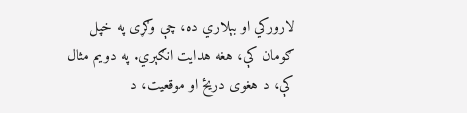لارورکي او بېلاري ده، چې وګړی په خپل ګومان کې، هغه هدایت انګېري. په دویم مثال کې، د هغوی دریځ او موقعیت، د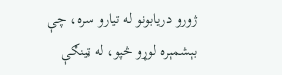ژورو دریابونو له تیارو سره، چې بېشمېره لوړو څپو، له ټينګې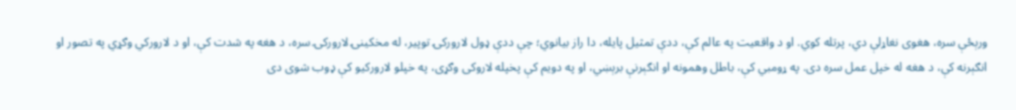ورېځې سره، هغوی نغاړلې دي، پرتله کوي. او د واقعیت په عالم کې، ددې تمثیل پایله، دا راز بیانوي؛ چې ددې ډول لارورکۍ توپیر، له مخکینۍ لارورکۍ سره، د هغه په شدت کې، او د لارورکي وګړي په تصور او انګېرنه کې، د هغه له خپل عمل سره دی. په ړومبي کې، باطل وهمونه او انګېرنې برېښي، او په دویم کې پخپله لاروکی وګړی، په خپلو لارورکیو کې ډوب شوی دی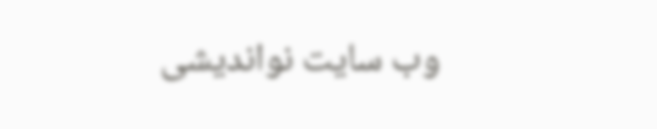وب سایت نواندیشی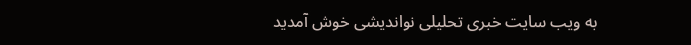به ویب سایت خبری تحلیلی نواندیشی خوش آمدید